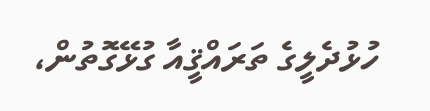ހުޅުދެލީގެ ތަރައްޤީއާ ގުޅޭގޮތުން،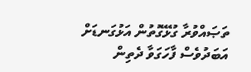ތަޞައްވުރާ ގުޅޭގޮތުން އަޅުގަނޑަށް އަބަދުވެސް ފާހަގަވާ ދެތިން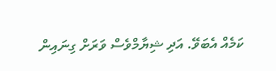ކަމެއް އެބަވޭ. އަދި ޝިޔާމްވެސް ވަރަށް ގިނައިން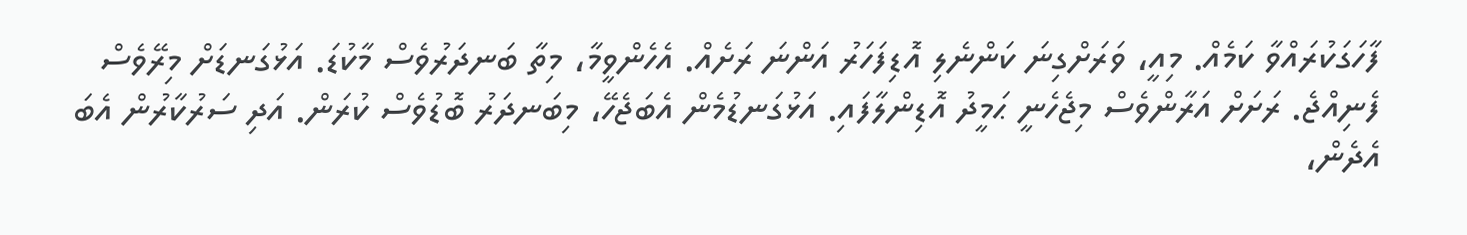ފާހަގަކުރައްވާ ކަމެއް. މިއީ، ވަރަށްގިނަ ކަންނެލި އޮޑިފަހަރު އަންނަ ރަށެއް. އެހެންވީމާ، މިތާ ބަނދަރުވެސް މާކުޑަ. އަޅުގަނޑަށް މިރޭވެސް ފެނިއްޖެ. ރަށަށް އަރާންވެސް މިޖެހެނީ ޙަމީދު އޮޑިންލާފައި. އަޅުގަނޑުމެން އެބަޖެހޭ، މިބަނދަރު ބޮޑުވެސް ކުރަން. އަދި ސަރުކާރުން އެބަ އެދެން،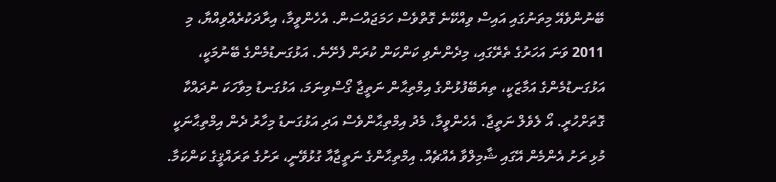ބޭނުންވެއޭ މިތަނުގައި އައިސް ވިއްކޭނެ ގޮތްވެސް ހަމަޖައްސަން. އެހެންވީމާ، އިރާދަކުރެއްވިއްޔާ، މި 2011 ވަނަ އަހަރުގެ ތެރޭގައި، މިދެންނެވި ކަންކަން ކުރަން ފެށޭނެ. އަޅުގަނޑުމެންގެ ބޭނުމަކީ، އަޅުގަނޑުމެންގެ އަމާޒަކީ، ތިޔަބޭފުޅުންގެ އިމްތިޙާން ނަތީޖާ ގޯސްވިނަމަ، އަޅުގަނޑު މިވާހަކަ ނުދައްކާ ގޮތަށްހުރީ. އޯ ލެވެލް ނަތީޖާ. އެހެންވީމާ، މެދު އިމްތިޙާންވެސް އަދި އަޅުގަނޑު މިހާރު ދެން އިމްތިޙާނަކީ މުޅި ރަށު އެންމެން އޭގައި ޝާމިލްވާ އެއްޗެއް. އިމްތިޙާންގެ ނަތީޖާއާ ގުޅުވޭނީ، ރަށުގެ ތަރައްޤީގެ ކަންކަމާ.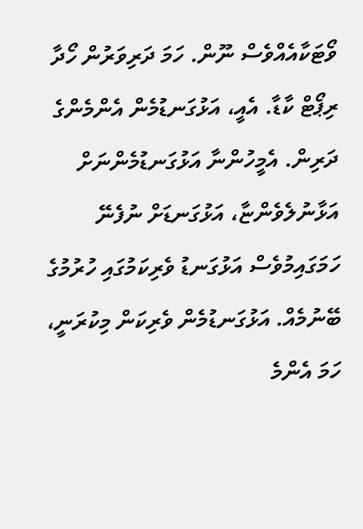ވޯޓަކާއެއްވެސް ނޫން. ހަމަ ދަރިވަރުން ހޯދާ ރިޕޯޓް ކާޑާ. އެއީ، އަޅުގަނޑުމެން އެންމެންގެ ދަރިން. އެމީހުންނާ އަޅުގަނޑުމެންނަށް އަޅާނުލެވެންޏާ، އަޅުގަނޑަށް ނުފެނޭ ހަމަގައިމުވެސް އަޅުގަނޑު ވެރިކަމުގައި ހުރުމުގެ ބޭނުމެއް. އަޅުގަނޑުމެން ވެރިކަން މިކުރަނީ، ހަމަ އެންމެ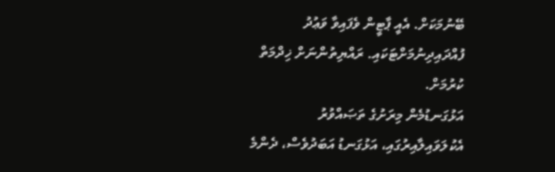ބޭނުމަކަށް. އެއީ ޕާޓީން ވެފައިވާ ވަޢުދު ފުއްދައިދިނުމަށްޓަކައި. ރައްޔިތުންނަށް ޚިދްމަތް ކުރުމަށް.
އަޅުގަނޑުމެން މިރަށުގެ ތަޞައްވުރު އެކުލަވައިލާއިރުގައި، އަޅުގަނޑު އަބަދުވެސް، ދެންމެ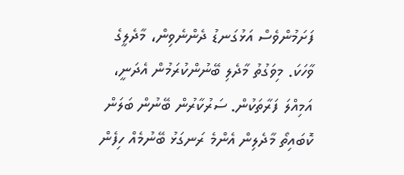ފަށަމުންވެސް އަޅުގަނޑު ދެންނެވިން، މާދެލީގެ ވާހަކަ. މިވަގުތު މާދެލި ބޭނުންކުރަމުން އެދަނީ، އަމިއްލަ ފަރާތަކުން. ސަރުކާރުން ބޭނުން ބަލަން ކޮބައިތޯ މާދެލިން އެންމެ ރަނގަޅު ބޭނުމެއް ހިފެން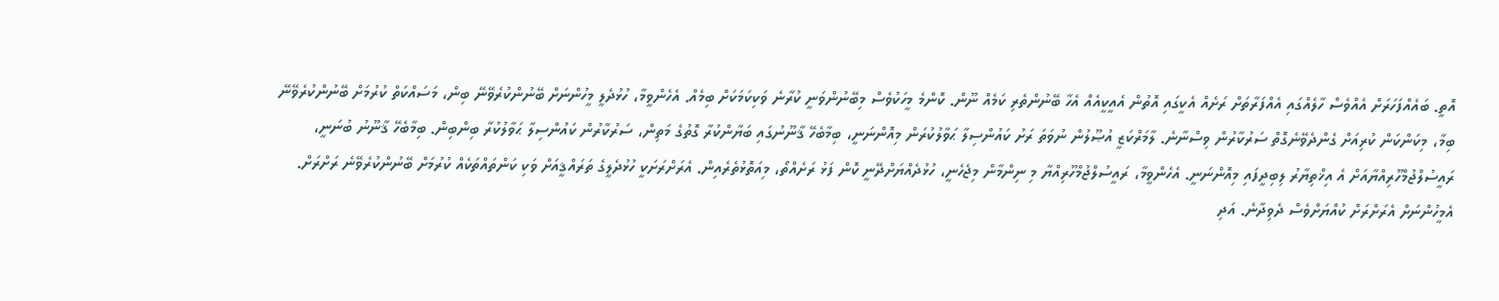އޮތީ. ބައެއްފަހަރަށް އެއްވެސް ހާލެއްގައި އެއްފަރާތަށް ރަށެއް އެކީގައި އޮތުން އެއީކީއެއް އެހާ ބޭނުންތެރި ކަމެއް ނޫން. ކޮންމެ މީހަކުވެސް މިބޭނުންވަނީ ކުރާނެ ވަކިކަމަކަށް ބިމެއް. އެހެންވީމާ، ހުޅުދެލީ މީހުންނަށް ބޭނުންކުރެވޭނޭ ބިން، މަސައްކަތް ކުރުމަށް ބޭނުންކުރެވޭނޭ ބިމާ، މިކަންކަން ކުރިއަށް ގެންދެވޭނެގޮތް ސަރުކާރުން ވިސްނާނެ. ލާމަރްކަޒީ އުޞޫލުން ނުވަތަ ރަށު ކައުންސިލާ ޙަވާލުކުރަން މިއޮންނަނީ، ބިމާބެހޭ ޤާނޫނުގައި ބަޔާންކުރާ ގޮތުގެ މަތިން، ސަރުކާރުން ކައުންސިލާ ޙަވާލުކުރާ ބިންބިން. ބިމާބެހޭ ޤާނޫނު ބުނަނީ، ރައީސުލްޖުމްހޫރިއްޔާއަށް އެ އިޚްތިޔާރު ލިބިދީފައި މިއޮންނަނީ. އެހެންވީމާ، ރައީސުލްޖުމްހޫރިއްޔާ މި ނިންމާން މިޖެހެނީ، ހުޅުދެއްޔަށްދޭނީ ކޮން ފަޅު ރަށެއްތޯ، މިއަތޮޅުތެރެއިން. އެރަށްރަށަކީ ހުޅުދެލީގެ ތަރައްޤީއަށް ވަކި ކަންތައްތަކެއް ކުރުމަށް ބޭނުންކުރެވޭނެ ރަށްރަށް. އެމީހުންނަށް އެރަށްރަށް ކުއްޔަށްވެސް ދެވިދާނެ. އަދި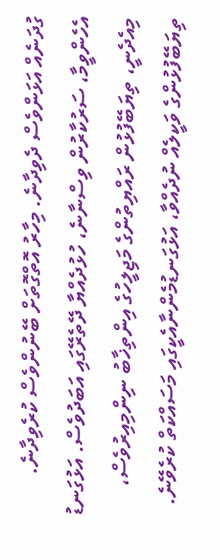ގުދަނެއް އަޅަންވެސް ދެވިދާނެ. މިހާރު އޮތްގޮތަށް ބޭނުންވެސް ކުރެވިދާނެ. އެހެންވީމާ، ސަރުކާރުން ވިސްނާނެ، ހުޅުދެއްޔާ ދޭތެރޭގައި އަބަދުވެސް. އަޅުގަނޑު މިއެދެނީ، ތިޔަބޭފުޅުން ރައްޔިތުންގެ މަޖިލީހުގެ އިންތިޚާބު ނިންމިއިރުވެސް، ތިޔަބޭފުޅުންގެ ވަކީލެއް ނުދެއްވާ، އަޅުގަނޑުމެންނާއެކީގައި މަސައްކަތް ކުރެވޭނެ.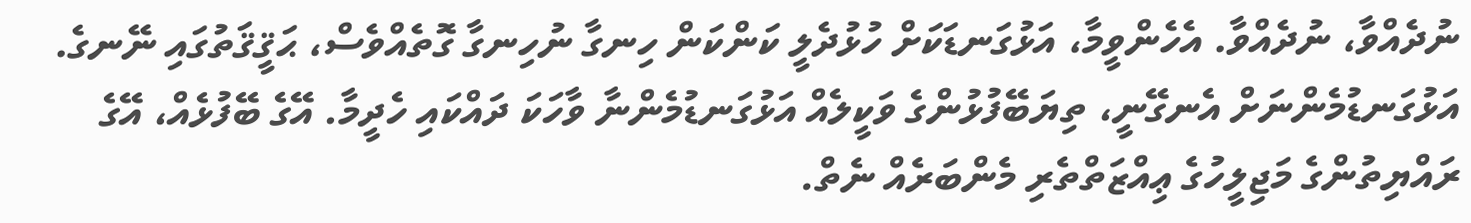ނުދެއްވާ، ނުދެއްވާ. އެހެންވީމާ، އަޅުގަނޑަކަށް ހުޅުދެލީ ކަންކަން ހިނގާ ނުހިނގާ ގޮތެއްވެސް، ޙަޤީޤަތުގައި ނޭނގެ. އަޅުގަނޑުމެންނަށް އެނގޭނީ، ތިޔަބޭފުޅުންގެ ވަކީލެއް އަޅުގަނޑުމެންނާ ވާހަކަ ދައްކައި ހެދީމާ. އޭގެ ބޭފުޅެއް، އޭގެ ރައްޔިތުންގެ މަޖިލީހުގެ ޢިއްޒަތްތެރި މެންބަރެއް ނެތް.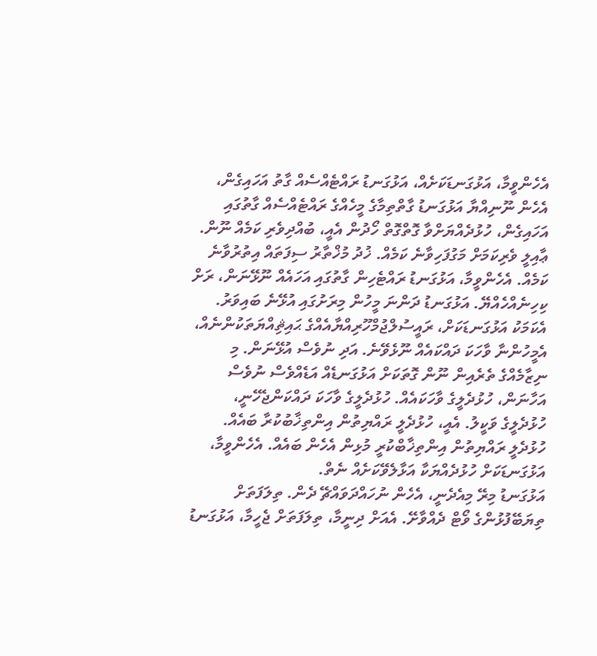އެހެންވީމާ، އަޅުގަނޑަކަށެއް، އަޅުގަނޑު ރައްޓެއްސެއް ގާތު އަހައިގެން، އެހެން ނޫނިއްޔާ އަޅުގަނޑު ގާތްތިމާގެ މީހެއްގެ ރައްޓެއްސެއް ގާތުގައި އަހައިގެން، ހުޅުދެއްޔަށްވާ ގޮތްގޮތް ހޯދުން އެއީ، ބުއްދިވެރި ކަމެއް ނޫން. ޢާއިލީ ވެރިކަމަށް މަގުފަހިވާނެ ކަމެއް. ޚުދު މުޚްތާރު ސިފަތައް އިތުރުވާނެ ކަމެއް. އެހެންވީމާ، އަޅުގަނޑު ރައްޓެހިން ގާތުގައި އަހައެއް ނޫޅޭނަން، ރަށް ކިހިނެއްހެއްޔޭ. އަޅުގަނޑު ދަންނަ މީހުން މިރަށުގައި އުޅޭނެ ބައިވަރު. އެކަމަކު އަޅުގަނޑަކަށް، ރައީސުލްޖުމްހޫރިއްޔާއެއްގެ ޙައިޘިއްޔަތަކުންނެއް، އެމީހުންނާ ވާހަކަ ދައްކައެއް ނޫޅެވޭނެ. އަދި ނުވެސް އުޅޭނަން. މި ނިޒާމެއްގެ ތެރެއިން ނޫން ގޮތަކަށް އަޅުގަނޑެއް އަޑެއްވެސް ނުވެސް އަހާނަން، ހުޅުދެލީގެ ވާހަކައެއް. ހުޅުދެލީގެ ވާހަކަ ދައްކަންޖެހޭނީ، ހުޅުދެލީގެ ވަކީލު. އެއީ، ހުޅުދެލީ ރައްޔިތުން އިންތިޚާބުކުރާ ބައެއް. ހުޅުދެލީ ރައްޔިތުން އިންތިޚާބްކުރީ މުޅިން އެހެން ބައެއް. އެހެންވީމާ، އަޅުގަނޑަކަށް ހުޅުދެއްޔަކާ އަޅާލެވޭކަށެއް ނެތް.
އަޅުގަނޑު މިރޭ މިއެދެނީ، އެހެން ނުހައްދަވައްޗޭ ދެން. ތިލަފަތަށް ތިޔަބޭފުޅުންގެ ވޯޓް ދެއްވާށޭ. އެއަށް ދިނީމާ، ތިލަފަތަށް ޖެހީމާ، އަޅުގަނޑު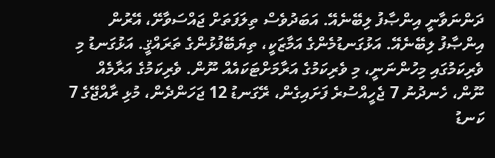ދަންނަވާނީ އިންޞާފު ލިބޭނެއޭ. އަބަދުވެސް ތިލަފަތަށް ޖައްސަވާށޭ، އޭރުން އިންޞާފު ލިބޭނެއޭ. އަޅުގަނޑުމެންގެ އަމާޒަކީ، ތިޔަބޭފުޅުންގެ ތަރައްޤީ. އަޅުގަނޑު މި ވެރިކަމުގައި މިހުންނަނީ، މި ވެރިކަމުގެ އަރާމަށްޓަކައެއް ނޫން. ވެރިކަމުގެ އަރާމެއް ނޫން، ހެނދުނު 7 ޖެހީއްސުރެ ފަށައިގެން، ރޭގަނޑު 12 ޖަހަންދެން، މުޅި ރާއްޖޭގެ 7 ކަނޑު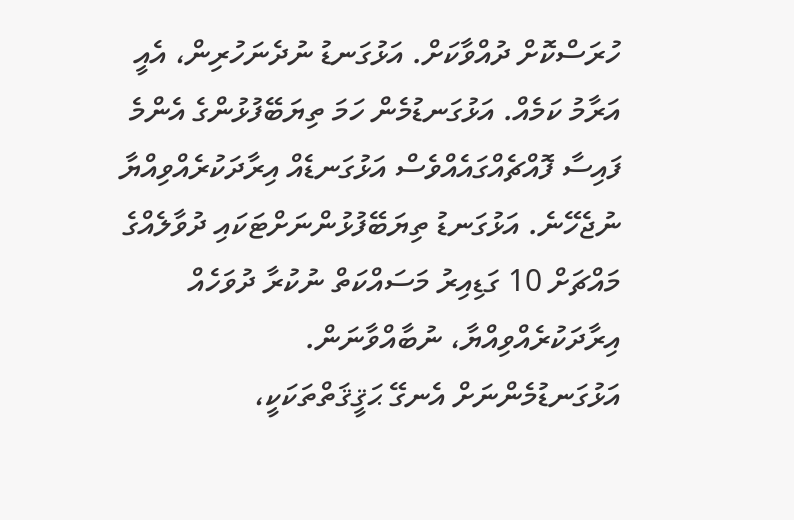ހުރަސްކޮށް ދުއްވާކަށް. އަޅުގަނޑު ނުދެނަހުރިން، އެއީ އަރާމު ކަމެއް. އަޅުގަނޑުމެން ހަމަ ތިޔަބޭފުޅުންގެ އެންމެ ފައިސާ ފޮއްޗެއްގައެއްވެސް އަޅުގަނޑެއް އިރާދަކުރެއްވިއްޔާ ނުޖެހޭނެ. އަޅުގަނޑު ތިޔަބޭފުޅުންނަށްޓަކައި ދުވާލެއްގެ މައްޗަށް 10 ގަޑިއިރު މަސައްކަތް ނުކުރާ ދުވަހެއް އިރާދަކުރެއްވިއްޔާ، ނުބާއްވާނަން.
އަޅުގަނޑުމެންނަށް އެނގޭ ޙަޤީޤަތްތަކަކީ،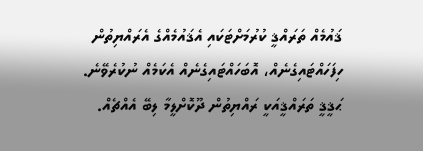ޤައުމެއް ތަރައްޤީ ކުރުމަށްޓަކައި އެޤައުމެއްގެ އެރައްޔިތުން ހިފަހައްޓައިގެނެއް، އޮބަހައްޓައިގެނެއް އެކަމެއް ނުކުރެވޭނެ. ޙަޤީޤީ ތަރައްޤީއަކީ ރައްޔިތުން ދޫކޮށްލީމާ ލިބޭ އެއްޗެއް.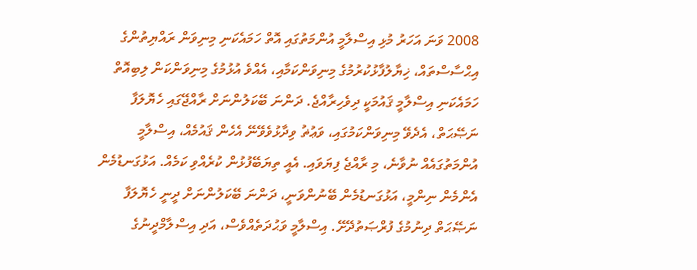2008 ވަނަ އަހަރު މުޅި އިސްލާމީ އުންމަތުގައި އޮތް ހަމައެކަނި މިނިވަން ރައްޔިތުންގެ އިޙްސާސްތައް، ޚިޔާލުފާޅުކުރުމުގެ މިނިވަންކަމާއި، އެއްވެ އުޅުމުގެ މިނިވަންކަން ލިބިއޮތް ހަމައެކަނި އިސްލާމީ ޤައުމަކީ ދިވެހިރާއްޖެ. ދަންނަ ބޭކަލުންނަށް ރާއްޖޭގައި ހެޔޮލަފާ ނަޞޭޙަތް، އެދެވޭ މިނިވަންކަމުގައި، ވަޢުޡު ވިދާޅުވެވޭނޭ އެހެން ޤައުމެއް، އިސްލާމީ އުންމަތުގައެއް ނުވާނެ، މި ރާއްޖެ ފިޔަވައި. އެއީ ތިޔަބޭފުޅުން ކުރެއްވި ކަމެއް. އަޅުގަނޑުމެން އެންމެން ނިންމީ، އަޅުގަނޑުމެން ބޭނުންވަނީ، ދަންނަ ބޭކަލުންނަށް ދީނީ ހެޔޮލަފާ ނަޞޭޙަތް ދިނުމުގެ ފުރްޞަތުދޭށޭ. އިސްލާމީ ވަޙުދަތެއްވެސް، އަދި އިސްލާމްދީނުގެ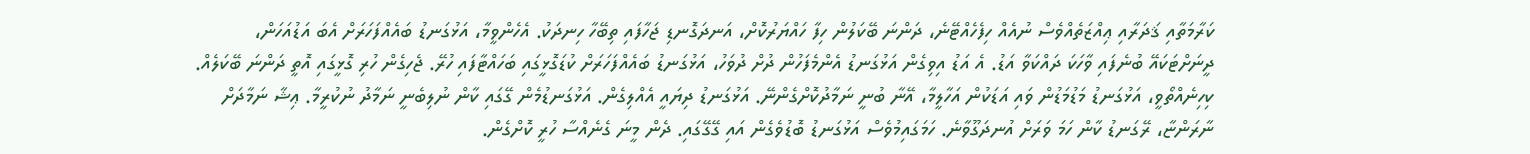ކަރާމަތާއި ޤަދަރާއި ޢިއްޒަތެއްވެސް ނުއެއް ހިފެހެއްޓޭނެ، ދަންނަ ބޭކަލުން ހިފާ ހައްޔަރުކޮށް، އަނދަގޮނޑި ޖަހާފައި ތިބޭހާ ހިނދަކު. އެހެންވީމާ، އަޅުގަނޑު ބައެއްފަހަރަށް އެބަ އަޑުއަހަން، ދީނަށްޓަކައޭ ބުނެފައި ވާހަކަ ދައްކަވާ އަޑު. އެ އަޑު އިވިގެން އަޅުގަނޑު އެންމެފަހުން ދުށް ދުވަހު، އަޅުގަނޑު ބައެއްފަހަރަށް ކުޑަގޮޅީގައި ބަހައްޓާފައި ހުރޭ. ޖެހިގެން ހުރި ގޮޅީގައި އޮތީ ދަންނަ ބޭކަލެއް. ކިހިނެއްތޯވީ، އަޅުގަނޑު މަޑުމަޑުން ވައި އަޑަކުން އަހާލީމާ، އޭނާ ބުނީ ނަމާދުކޮށްގެންނޭ. އަޅުގަނޑު ދިޔައީ އެއްލިގެން. އަޅުގަނޑުމެން ގޭގައި ކާން ނުލިބެނީ ނަމާދު ނުކުރީމާ. ޢިޝާ ނަމާދަށް ނާރަންޏާ، ރޭގަނޑު ކާން ހަމަ ވަރަށް އުނދަގޫވާނެ. ހަމަގައިމުވެސް އަޅުގަނޑު ބޮޑުވެގެން އައި ގޭގޭގައި. ދެން މީނަ ގެނެއްސާ ހުރީ ކޮށްގެން.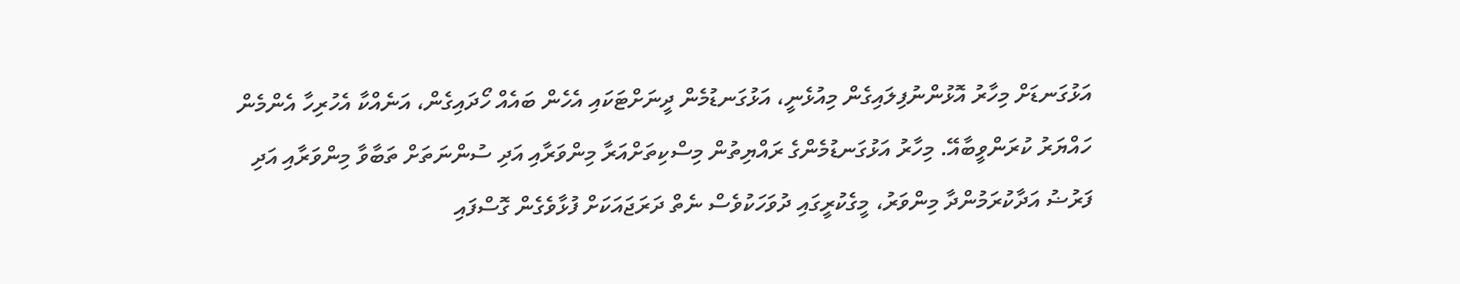އަޅުގަނޑަށް މިހާރު އޮޅުންނުފިލައިގެން މިއުޅެނީ، އަޅުގަނޑުމެން ދީނަށްޓަކައި އެހެން ބައެއް ހޯދައިގެން، އަނެއްކާ އެހުރިހާ އެންމެން ހައްޔަރު ކުރަންވީބާއޭ. މިހާރު އަޅުގަނޑުމެންގެ ރައްޔިތުން މިސްކިތަށްއަރާ މިންވަރާއި އަދި ސުންނަތަށް ތަބާވާ މިންވަރާއި އަދި ފަރުޟު އަދާކުރަމުންދާ މިންވަރު، މީގެކުރީގައި ދުވަހަކުވެސް ނެތް ދަރަޖައަކަށް ފުޅާވެގެން ގޮސްފައި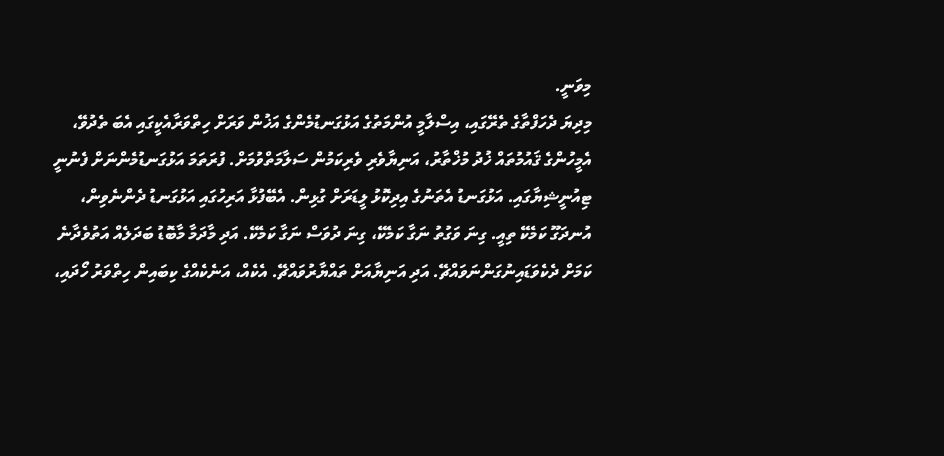މިވަނީ.
މިދިޔަ ދެހަފްތާގެ ތެރޭގައި، އިސްލާމީ އުންމަތުގެ އަޅުގަނޑުމެންގެ އަޚުން ވަރަށް ހިތްވަރާއެކީގައި އެބަ ތެދުވޭ، އެމީހުންގެ ޤައުމުތައް ޚުދު މުޚްތާރު، އަނިޔާވެރި ވެރިކަމުން ސަލާމަތްވުމަށް. ފުރަތަމަ އަޅުގަނޑުމެންނަށް ފެނުނީ ޓިއުނީޝިޔާގައި. އަޅުގަނޑު އެތަނުގެ އިދިކޮޅު ލީޑަރަށް ގުޅިން. އެބޭފުޅާ އަރިހުގައި އަޅުގަނޑު ދެންނެވިން، އުނދަގޫ ކަމެކޭ ތިއީ. ގިނަ ވަގުތު ނަގާ ކަމެކޭ، ގިނަ ދުވަސް ނަގާ ކަމެކޭ. އަދި މާދަމާ މާބޮޑު ބަދަލެއް އަތުވެދާނެ ކަމަށް ދެކެވަޑައިނުގަންނަވައްޗޭ. އަދި އަނިޔާއަށް ތައްޔާރުވައްޗޭ. އެކެއް، އަނެކެއްގެ ކިބައިން ހިތްވަރު ހޯދައި،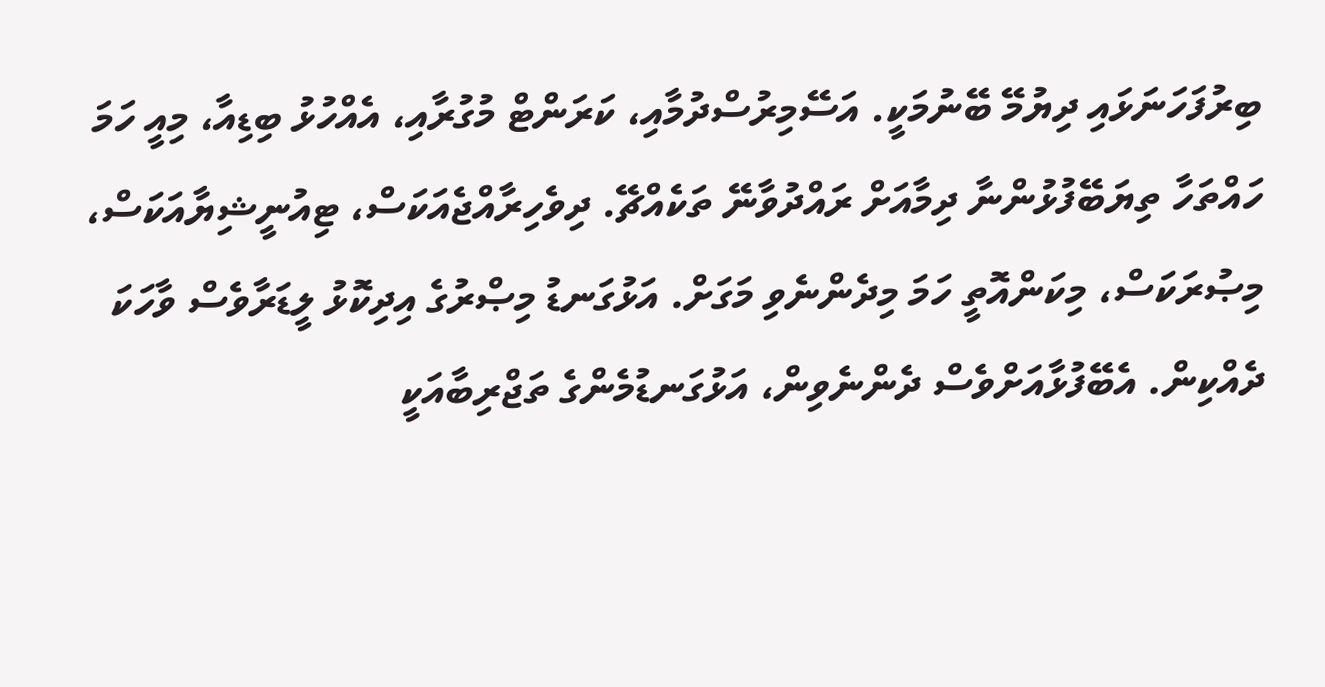ބިރުފަހަނަޅައި ދިޔުމޭ ބޭނުމަކީ. އަސޭމިރުސްދުމާއި، ކަރަންޓް މުގުރާއި، އެއްހުޅު ބިޑިއާ، މިއީ ހަމަ ހައްތަހާ ތިޔަބޭފުޅުންނާ ދިމާއަށް ރައްދުވާނޭ ތަކެއްޗޭ. ދިވެހިރާއްޖެއަކަސް، ޓިއުނީޝިޔާއަކަސް، މިޞުރަކަސް، މިކަންއޮތީ ހަމަ މިދެންނެވި މަގަށް. އަޅުގަނޑު މިޞްރުގެ އިދިކޮޅު ލީޑަރާވެސް ވާހަކަ ދެއްކިން. އެބޭފުޅާއަށްވެސް ދެންނެވިން، އަޅުގަނޑުމެންގެ ތަޖްރިބާއަކީ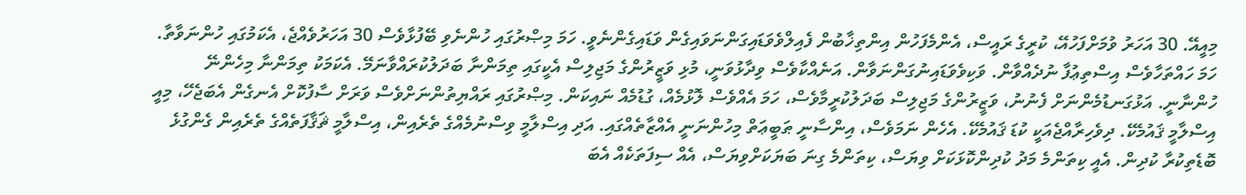މިއީއޭ. 30 އަހަރު ވުމަށްފަހުއޭ، ކުރީގެ ރައީސް، އެންމެފަހުން އިންތިޚާބުން ފެއިލްވެވަޑައިގަންނަވައިގެން ވަޑައިގެންނެވީ. ހަމަ މިޞްރުގައި ހުންނެވި ބޭފުޅާވެސް 30 އަހަރުވެއްޖެ، އެކަމުގައި ހުންނަވާތާ. ހަމަ ހައްތަހާވެސް އިސްތިޢުފާ ނުދެއްވާން. ވަކިވެވަޑައިނުގަންނަވާން. އަނެއްކާވެސް ވިދާޅުވަނީ، މުޅި ވަޒީރުންގެ މަޖިލިސް އެކީގައި ތިމަންނާ ބަދަލުކުރައްވާނަމޭ. އެކަމަކު ތިމަންނާ މިހެންނޭ ހުންނާނީ. އަޅުގަނޑުމެންނަށް ފެނުނު، ވަޒީރުންގެ މަޖިލިސް ބަދަލުކުރީމާވެސް، ހަމަ އެއްވެސް ލޮޅުމެއް، ގުޑުމެއް ނައިކަން. މިޞްރުގައި ރައްޔިތުންނަށްވެސް ވަރަށް ސާފުކޮށް އެނގެން އެބަޖެހޭ، މިއީ އިސްލާމީ ޤައުމެކޭ. ދިވެހިރާއްޖެއަކީ ކުޑަ ޤައުމެކޭ. އެހެން ނަމަވެސް، އިންސާނީ ޠަބީޢަތް މިހުންނަނީ އެއްޒާތެއްގައި. އަދި އިސްލާމީ ވިސްނުމެއްގެ ތެރެއިން، އިސްލާމީ ޘަޤާފަތެއްގެ ތެރެއިން ގެންގުޅެ ބޮޑެތިކުރާ ކުދިން. އެއީ ކިތަންމެ މަދު ކުދިންކޮޅަކަށް ވިޔަސް، ކިތަންމެ ގިނަ ބަޔަކަށްވިޔަސް، އެއް ސިފަތަކެއް އެބަ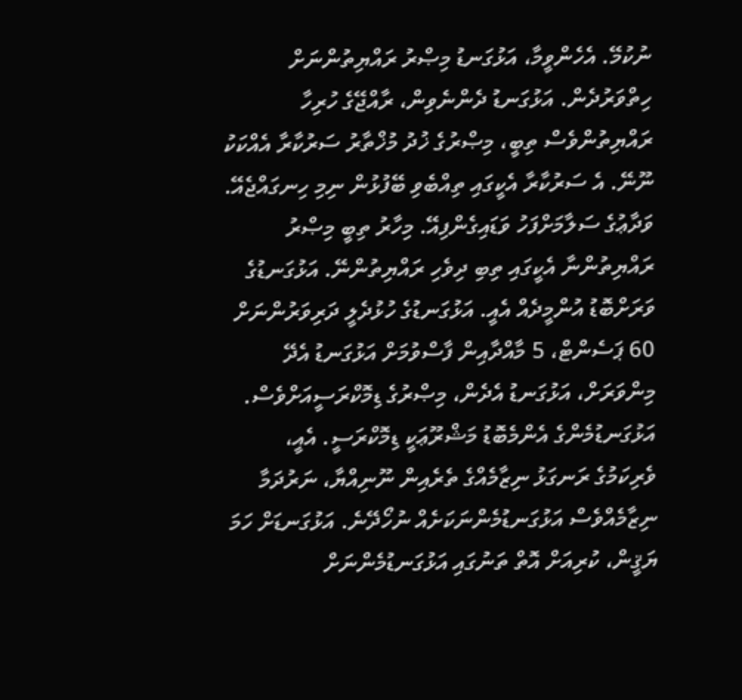ނުކުމޭ. އެހެންވީމާ، އަޅުގަނޑު މިޞްރު ރައްޔިތުންނަށް ހިތްވަރުދެން. އަޅުގަނޑު ދެންނެވިން، ރާއްޖޭގެ ހުރިހާ ރައްޔިތުންވެސް ތިބީ، މިޞްރުގެ ޚުދު މުޚްތާރު ސަރުކާރާ އެއްކަކު ނޫނޭ. އެ ސަރުކާރާ އެކީގައި ތިއްބެވި ބޭފުޅުން ނިމި ހިނގައްޖެއޭ. ވަދާޢުގެ ސަލާމަށްފަހު ވަޑައިގެންފިއޭ. މިހާރު ތިބީ މިޞްރު ރައްޔިތުންނާ އެކީގައި ތިބި ދިވެހި ރައްޔިތުންނޭ. އަޅުގަނޑުގެ ވަރަށްބޮޑު އުންމީދެއް އެއީ. އަޅުގަނޑުގެ ހުޅުދެލީ ދަރިވަރުންނަށް 60 ޕަސެންޓް، 5 މާއްދާއިން ފާސްވުމަށް އަޅުގަނޑު އެދޭ މިންވަރަށް، އަޅުގަނޑު އެދެން، މިޞްރުގެ ޑިމޮކްރަސީއަށްވެސް. އަޅުގަނޑުމެންގެ އެންމެބޮޑު މަޝްރޫޢަކީ ޑިމޮކްރަސީ. އެއީ، ވެރިކަމުގެ ރަނގަޅު ނިޒާމެއްގެ ތެރެއިން ނޫނިއްޔާ، ނަރުދަމާ ނިޒާމެއްވެސް އަޅުގަނޑުމެންނަކަށެއް ނުހޯދޭނެ. އަޅުގަނޑަށް ހަމަ ޔަޤީން، ކުރިއަށް އޮތް ތަނުގައި އަޅުގަނޑުމެންނަށް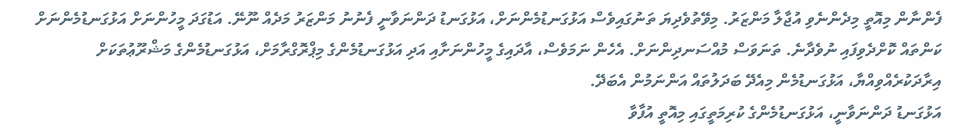ފެންނާން މިއޮތީ މިދެންނެވި އުޖާލާ މަންޒަރު. މިވޭތުވެދިޔަ ތަނުގައިވެސް އަޅުގަނޑުމެންނަށް، އަޅުގަނޑު ދަންނަވާނީ ފެނުނު މަންޒަރު މަދެއް ނޫނޭ. އަޑުގަދަ މީހުންނަށް އަޅުގަނޑުމެންނަށް ކަންތައް ކޮށްދެވިފައި ނުވެދާނެ. ތަނަވަސް މުއްސަނދިންނަށް. އެހެން ނަމަވެސް، އާދައިގެ މީހުންނަށާއި އަދި އަޅުގަނޑުމެންގެ މިޕްރޮގްރާމަށް، އަޅުގަނޑުމެންގެ މަޝްރޫޢުތަކަށް އިރާދަކުރެއްވިއްޔާ، އަޅުގަނޑުމެން މިއެދޭ ބަދަލުތައް އަންނަމުން އެބަދޭ.
އަޅުގަނޑު ދަންނަވާނީ، އަޅުގަނޑުމެންގެ ކުރިމަތީގައި މިއޮތީ އުފާވާ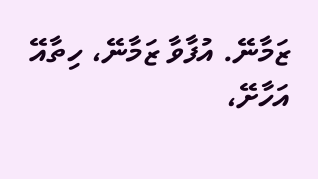ޒަމާނޭ. އުފާވާ ޒަމާނޭ، ހިތާއޭ އަހާށޭ،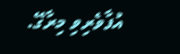އުފާވެރިވި މިރާގޭ.